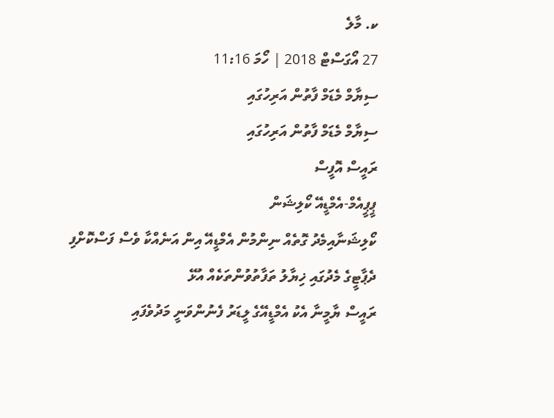ކ. މާލެ
27 އޯގަސްޓް 2018 | ހޯމަ 11:16
ސިޔާމް މެޑަމް ފާތުން އަރިހުގައި
ސިޔާމް މެޑަމް ފާތުން އަރިހުގައި
ރައީސް އޮފީސް
ޕީޕީއެމް-އެމްޑީއޭ ކޯލިޝަން
ކޯލިޝަނާއިމެދު ގޮތެއް ނިންމުން އެމްޑީއޭ އިން އަނެއްކާ ވެސް ފަސްކޮށްފި
ދެޕާޓީގެ މެދުގައި ޚިޔާލު ތަފާތުވުންތަކެއް އުޅޭ
ރައީސް ޔާމީނާ އެކު އެމްޑީއޭގެ ލީޑަރު ފެނުންވަނީ މަދުވެފައި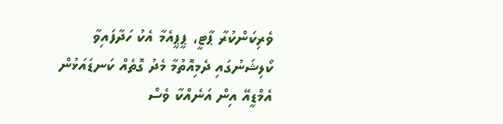ވެރިކަންކުރާ ޕާޓީ، ޕީޕީއެމާ އެކު ހަދާފައިވާ ކޯލިޝަނުގައި ދެމިއޮތުމާ މެދު ގޮތެއް ކަނޑައަޅުން އެމްޑީއޭ އިން އަނެއްކާ ވެސް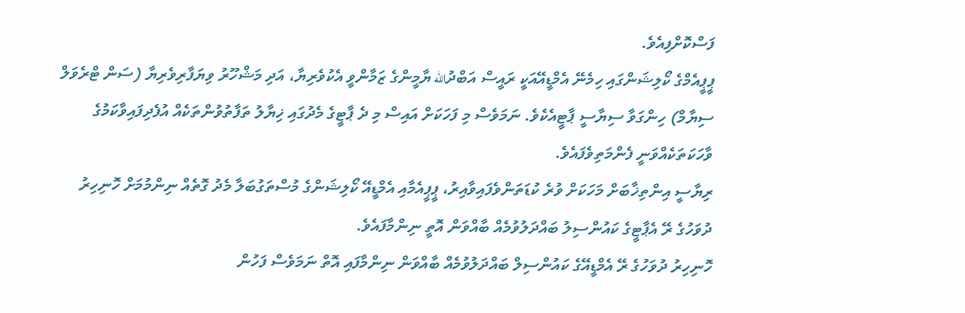ފަސްކޮށްފިއެވެ.
ޕީޕީއެމްގެ ކޯލިޝަންގައި ހިމެނޭ އެމްޑީއޭއަކީ ރައީސް އަބްދުالله ޔާމީންގެ ޒަމާންވީ އެކުވެރިޔާ، އަދި މަޝްހޫރު ވިޔަފާރިވެރިޔާ (ސަން ޓްރެވަލް ސިޔާމް) ހިންގަވާ ސިޔާސީ ޕާޓީއެކެވެ. ނަމަވެސް މި ފަހަކަށް އައިސް މި ދެ ޕާޓީގެ މެދުގައި ޚިޔާލު ތަފާތުވުންތަކެއް އުފެދިފައިވާކަމުގެ ވާހަކަތަކެއްވަނީ ފެންމަތިވެފައެވެ.
ރިޔާސީ އިންތިޚާބަށް މަހަކަށް ވުރެ ކުޑަތަންވެފައިވާއިރު، ޕީޕީއެމާއި އެމްޑީއޭ ކޯލިޝަންގެ މުސްތަގުބަލާ މެދު ގޮތެއް ނިންމުމަށް ހޮނިހިރު ދުވަހުގެ ރޭ އެޕާޓީގެ ކައުންސިލު ބައްދަލުވުމެއް ބާއްވަން އޮތީ ނިންމާފައެވެ.
ހޮނިހިރު ދުވަހުގެ ރޭ އެމްޑީއޭގެ ކައުންސިލް ބައްދަލުވުމެއް ބާއްވަން ނިންމާފައި އޮތް ނަމަވެސް ފަހުން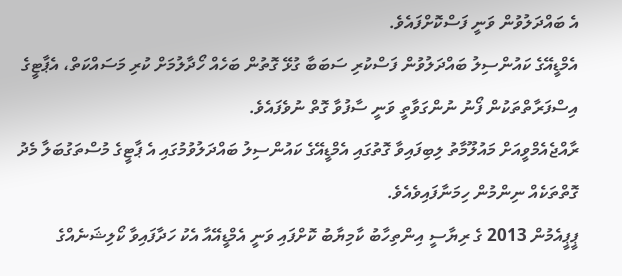އެ ބައްދަލުވުން ވަނީ ފަސްކޮށްފައެވެ.
އެމްޑީއޭގެ ކައުންސިލު ބައްދަލުވުން ފަސްކުރި ސަބަބާ ގުޅޭ ގޮތުން ބަހެއް ހޯދާލުމަށް ކުރި މަސައްކަތް، އެޕާޓީގެ އިސްފަރާތްތަކުން ފޯނު ނުންގަވާތީ ވަނީ ސާފުވާ ގޮތް ނުވެފައެވެ.
ރާއްޖެއެމްވީއަށް މައުލޫމާތު ލިބިފައިވާ ގޮތުގައި އެމްޑީއޭގެ ކައުންސިލު ބައްދަލުވުމުގައި އެ ޕާޓީގެ މުސްތަގުބަލާ މެދު ގޮތްތަކެއް ނިންމުން ހިމަނާފައިވެއެވެ.
ޕީޕީއެމުން 2013 ގެ ރިޔާސީ އިންތިހާބު ކާމިޔާބު ކޮށްފައި ވަނީ އެމްޑީއޭއާ އެކު ހަދާފައިވާ ކޯލިޝަނެއްގެ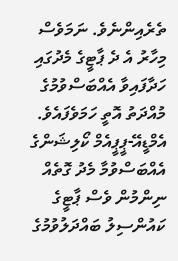ތެރެއިންނެވެ. ނަމަވެސް މިހާރު އެ ދެ ޕާޓީގެ މެދުގައި ހަދާފައިވާ އެއްބަސްވުމުގެ މުއްދަތު އޮތީ ހަމަވެފައެވެ. އެމްޑީއޭ-ޕީޕީއެމް ކޯލިޝަންގެ އެއްބަސްވުމާ މެދު ގޮތެއް ނިންމުން ވެސް ޕާޓީގެ ކައުންސިލު ބައްދަލުވުމުގެ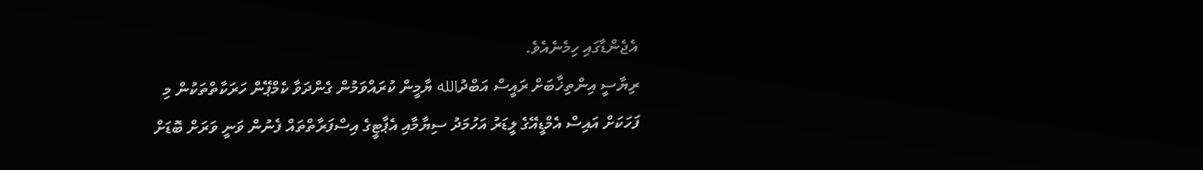އެޖެންޑާގައި ހިމެނެއެވެ.
ރިޔާސީ އިންތިޚާބަށް ރައީސް އަބްދުالله ޔާމީން ކުރައްވަމުން ގެންދަވާ ކެމްޕޭން ހަރަކާތްތަކުން މި ފަހަކަށް އައިސް އެމްޑީއޭގެ ލީޑަރު އަހުމަދު ސިޔާމާއި އެޕާޓީގެ އިސްފަރާތްތައް ފެނުން ވަނީ ވަރަށް ބޮޑަށް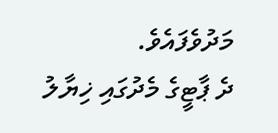މަދުވެފައެވެ.
ދެ ޕާޓީގެ މެދުގައި ޚިޔާލު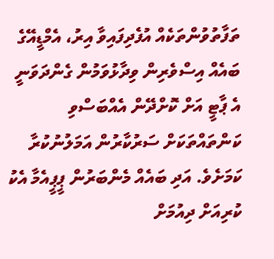ތަފާތުވުންތަކެއް އުފެދިފައިވާ އިރު، އެމްޑީއޭގެ ބައެއް އިސްވެރިން ވިދާޅުވަމުން ގެންދަވަނީ އެ ޕާޓީ އަށް ކޮށްދޭން އެއްބަސްވި ކަންތައްތަކަށް ސަރުކާރުން އަމަލުނުކުރާ ކަމަށެވެ. އަދި ބައެއް މެންބަރުން ޕީޕީއެމާ އެކު ކުރިއަށް ދިއުމަށް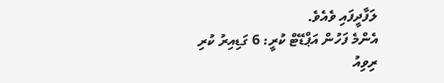ލަފާދީފައި ވެއެވެ.
އެންމެ ފަހުން އަޕްޑޭޓް ކުރީ: 6 ގަޑިއިރު ކުރި
ރިވިއު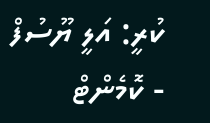ކުރީ: އަލީ ޔޫސުފް
- ކޮމެންޓް